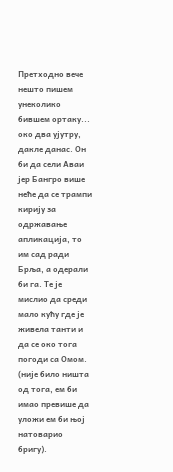Претходно вече нешто пишем унеколико бившем ортаку... око два ујутру, дакле данас. Он би да сели Аваи јер Бангро више неће да се трампи кирију за одржавање апликација, то им сад ради Брља, а одерали би га. Те је мислио да среди мало кућу где је живела танти и да се око тога погоди са Омом. (није било ништа од тога, ем би имао превише да уложи ем би њој натоварио бригу).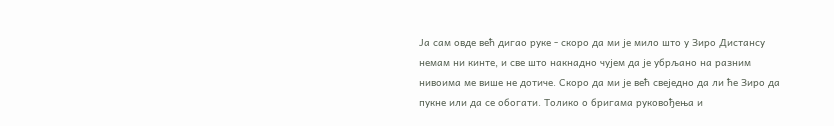Ја сам овде већ дигао руке - скоро да ми је мило што у Зиро Дистансу немам ни кинте, и све што накнадно чујем да је убрљано на разним нивоима ме више не дотиче. Скоро да ми је већ свеједно да ли ће Зиро да пукне или да се обогати. Толико о бригама руковођења и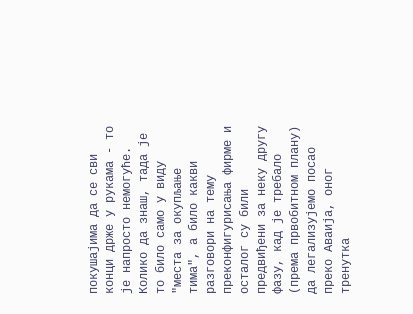покушајима да се сви конци држе у рукама - то је напросто немогуће. Колико да знаш, тада је то било само у виду "места за окупљање тима", а било какви разговори на тему преконфигурисања фирме и осталог су били предвиђени за неку другу фазу, кад је требало (према првобитном плану) да легализујемо посао преко Аваија, оног тренутка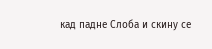кад падне Слоба и скину се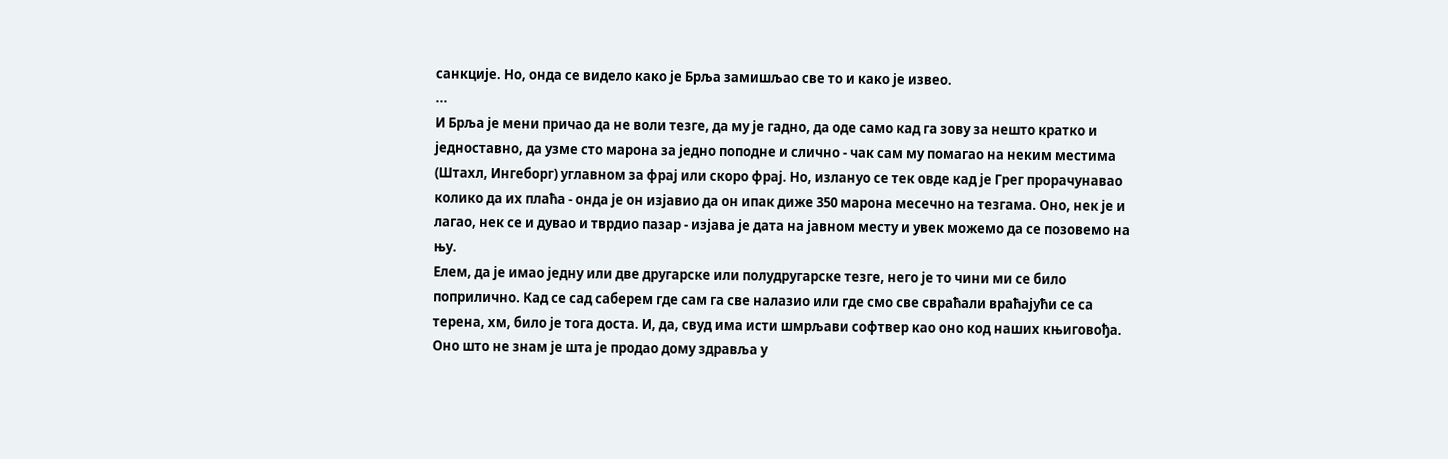санкције. Но, онда се видело како је Брља замишљао све то и како је извео.
...
И Брља је мени причао да не воли тезге, да му је гадно, да оде само кад га зову за нешто кратко и једноставно, да узме сто марона за једно поподне и слично - чак сам му помагао на неким местима (Штахл, Ингеборг) углавном за фрај или скоро фрај. Но, излануо се тек овде кад је Грег прорачунавао колико да их плаћа - онда је он изјавио да он ипак диже 350 марона месечно на тезгама. Оно, нек је и лагао, нек се и дувао и тврдио пазар - изјава је дата на јавном месту и увек можемо да се позовемо на њу.
Елем, да је имао једну или две другарске или полудругарске тезге, него је то чини ми се било поприлично. Кад се сад саберем где сам га све налазио или где смо све свраћали враћајући се са терена, хм, било је тога доста. И, да, свуд има исти шмрљави софтвер као оно код наших књиговођа. Оно што не знам је шта је продао дому здравља у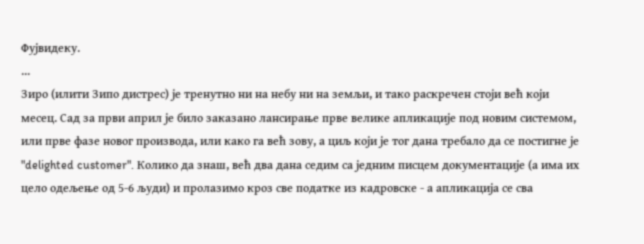Фујвидеку.
...
Зиро (илити Зипо дистрес) је тренутно ни на небу ни на земљи, и тако раскречен стоји већ који месец. Сад за први април је било заказано лансирање прве велике апликације под новим системом, или прве фазе новог производа, или како га већ зову, а циљ који је тог дана требало да се постигне је "delighted customer". Колико да знаш, већ два дана седим са једним писцем документације (а има их цело одељење од 5-6 људи) и пролазимо кроз све податке из кадровске - а апликација се сва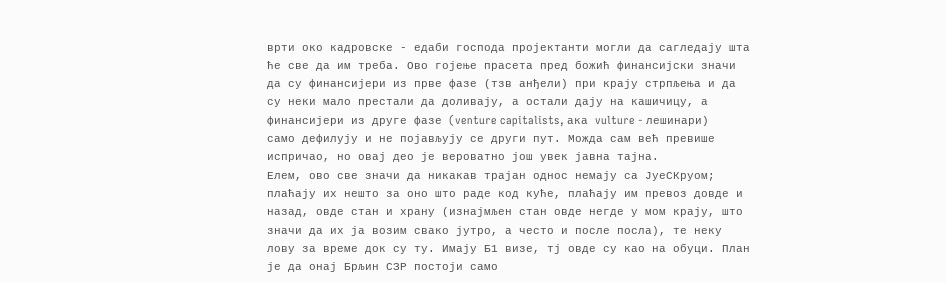врти око кадровске - едаби господа пројектанти могли да сагледају шта ће све да им треба. Ово гојење прасета пред божић финансијски значи да су финансијери из прве фазе (тзв анђели) при крају стрпљења и да су неки мало престали да доливају, а остали дају на кашичицу, а финансијери из друге фазе (venture capitalists, ака vulture - лешинари) само дефилују и не појављују се други пут. Можда сам већ превише испричао, но овај део је вероватно још увек јавна тајна.
Елем, ово све значи да никакав трајан однос немају са ЈуеСКруом; плаћају их нешто за оно што раде код куће, плаћају им превоз довде и назад, овде стан и храну (изнајмљен стан овде негде у мом крају, што значи да их ја возим свако јутро, а често и после посла), те неку лову за време док су ту. Имају Б1 визе, тј овде су као на обуци. План је да онај Брљин СЗР постоји само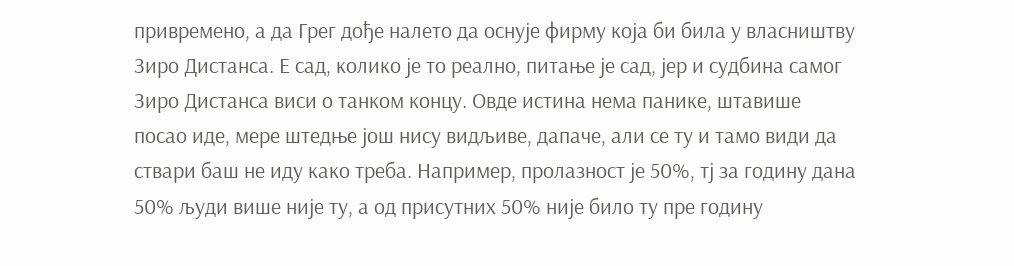привремено, а да Грег дође налето да оснује фирму која би била у власништву Зиро Дистанса. Е сад, колико је то реално, питање је сад, јер и судбина самог Зиро Дистанса виси о танком концу. Овде истина нема панике, штавише посао иде, мере штедње још нису видљиве, дапаче, али се ту и тамо види да ствари баш не иду како треба. Например, пролазност је 50%, тј за годину дана 50% људи више није ту, а од присутних 50% није било ту пре годину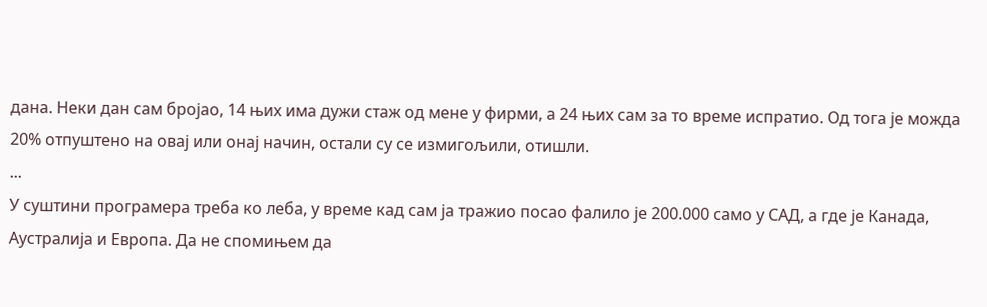дана. Неки дан сам бројао, 14 њих има дужи стаж од мене у фирми, а 24 њих сам за то време испратио. Од тога је можда 20% отпуштено на овај или онај начин, остали су се измигољили, отишли.
...
У суштини програмера треба ко леба, у време кад сам ја тражио посао фалило је 200.000 само у САД, а где је Канада, Аустралија и Европа. Да не спомињем да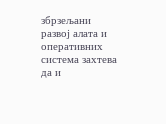збрзељани развој алата и оперативних система захтева да и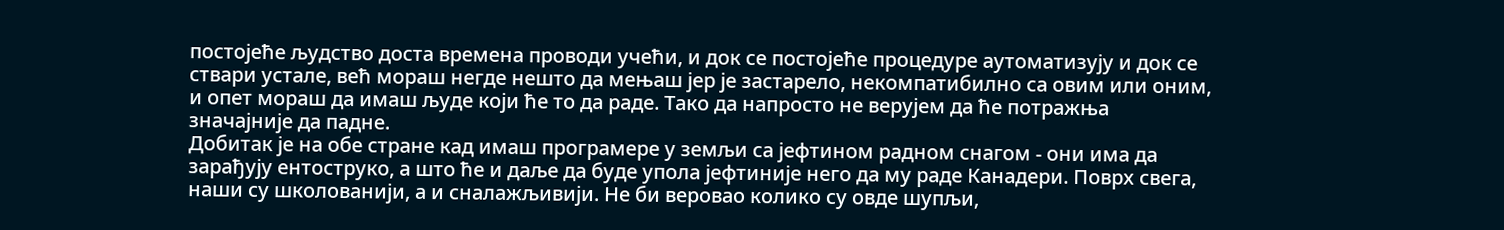постојеће људство доста времена проводи учећи, и док се постојеће процедуре аутоматизују и док се ствари устале, већ мораш негде нешто да мењаш јер је застарело, некомпатибилно са овим или оним, и опет мораш да имаш људе који ће то да раде. Тако да напросто не верујем да ће потражња значајније да падне.
Добитак је на обе стране кад имаш програмере у земљи са јефтином радном снагом - они има да зарађују ентоструко, а што ће и даље да буде упола јефтиније него да му раде Канадери. Поврх свега, наши су школованији, а и сналажљивији. Не би веровао колико су овде шупљи,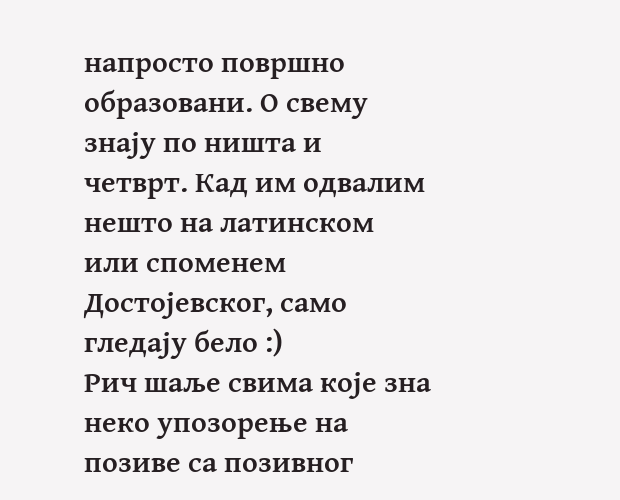напросто површно образовани. О свему знају по ништа и четврт. Кад им одвалим нешто на латинском или споменем Достојевског, само гледају бело :)
Рич шаље свима које зна неко упозорење на позиве са позивног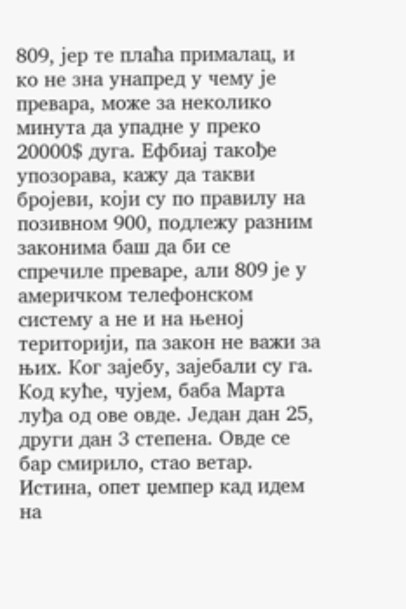809, јер те плаћа прималац, и ко не зна унапред у чему је превара, може за неколико минута да упадне у преко 20000$ дуга. Ефбиај такође упозорава, кажу да такви бројеви, који су по правилу на позивном 900, подлежу разним законима баш да би се спречиле преваре, али 809 је у америчком телефонском систему а не и на њеној територији, па закон не важи за њих. Ког зајебу, зајебали су га.
Код куће, чујем, баба Марта луђа од ове овде. Један дан 25, други дан 3 степена. Овде се бар смирило, стао ветар. Истина, опет џемпер кад идем на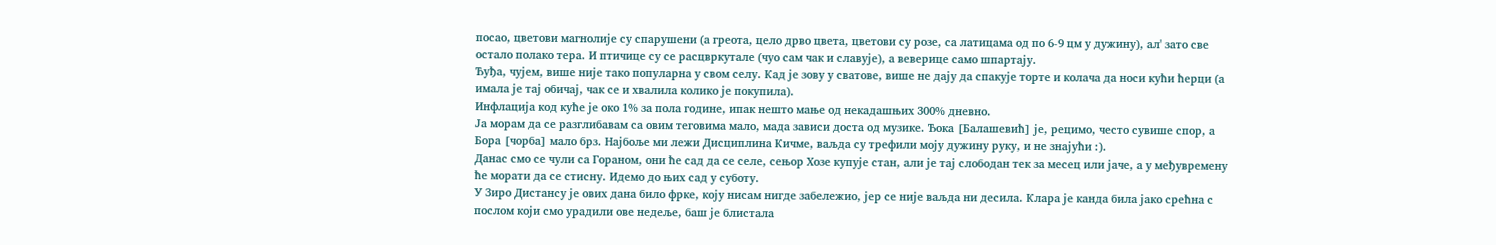посао, цветови магнолије су спарушени (а греота, цело дрво цвета, цветови су розе, са латицама од по 6-9 цм у дужину), ал' зато све остало полако тера. И птичице су се расцвркутале (чуо сам чак и славује), а веверице само шпартају.
Ђуђа, чујем, више није тако популарна у свом селу. Кад је зову у сватове, више не дају да спакује торте и колача да носи кући ћерци (а имала је тај обичај, чак се и хвалила колико је покупила).
Инфлација код куће је око 1% за пола године, ипак нешто мање од некадашњих 300% дневно.
Ја морам да се разглибавам са овим теговима мало, мада зависи доста од музике. Ђока [Балашевић] је, рецимо, често сувише спор, а Бора [чорба] мало брз. Најбоље ми лежи Дисциплина Кичме, ваљда су трефили моју дужину руку, и не знајући :).
Данас смо се чули са Гораном, они ће сад да се селе, сењор Хозе купује стан, али је тај слободан тек за месец или јаче, а у међувремену ће морати да се стисну. Идемо до њих сад у суботу.
У Зиро Дистансу је ових дана било фрке, коју нисам нигде забележио, јер се није ваљда ни десила. Клара је канда била јако срећна с послом који смо урадили ове недеље, баш је блистала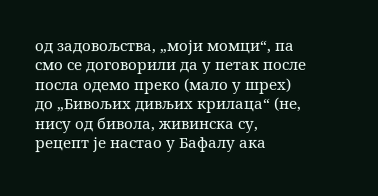од задовољства, „моји момци“, па смо се договорили да у петак после посла одемо преко (мало у шрех) до „Бивољих дивљих крилаца“ (не, нису од бивола, живинска су, рецепт је настао у Бафалу ака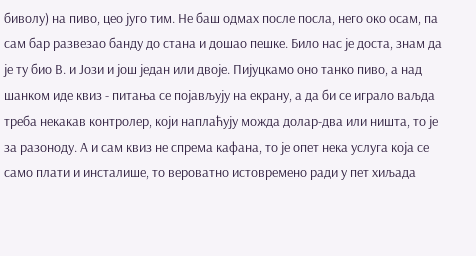биволу) на пиво, цео југо тим. Не баш одмах после посла, него око осам, па сам бар развезао банду до стана и дошао пешке. Било нас је доста, знам да је ту био В. и Јози и још један или двоје. Пијуцкамо оно танко пиво, а над шанком иде квиз - питања се појављују на екрану, а да би се играло ваљда треба некакав контролер, који наплаћују можда долар-два или ништа, то је за разоноду. А и сам квиз не спрема кафана, то је опет нека услуга која се само плати и инсталише, то вероватно истовремено ради у пет хиљада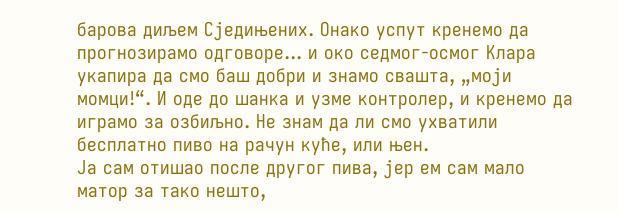барова диљем Сједињених. Онако успут кренемо да прогнозирамо одговоре... и око седмог-осмог Клара укапира да смо баш добри и знамо свашта, „моји момци!“. И оде до шанка и узме контролер, и кренемо да играмо за озбиљно. Не знам да ли смо ухватили бесплатно пиво на рачун куће, или њен.
Ја сам отишао после другог пива, јер ем сам мало матор за тако нешто,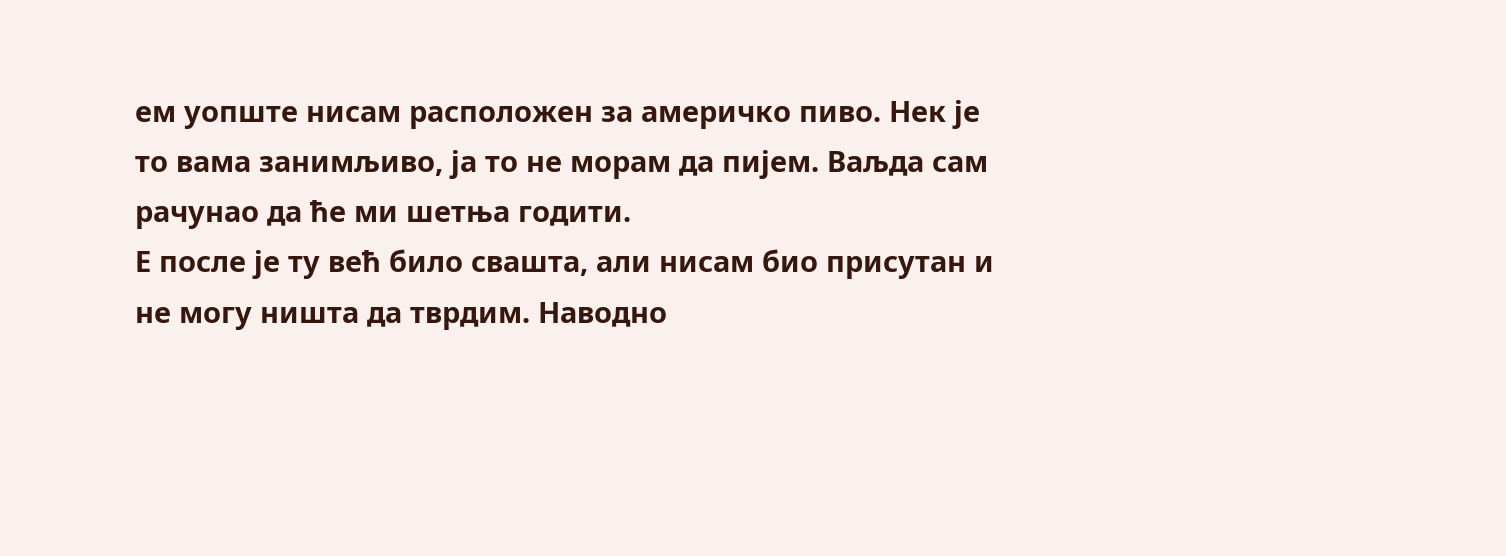ем уопште нисам расположен за америчко пиво. Нек је то вама занимљиво, ја то не морам да пијем. Ваљда сам рачунао да ће ми шетња годити.
Е после је ту већ било свашта, али нисам био присутан и не могу ништа да тврдим. Наводно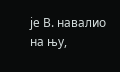је В. навалио на њу,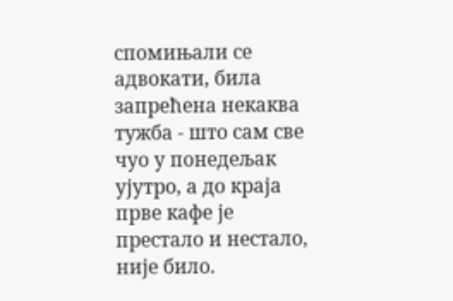спомињали се адвокати, била запрећена некаква тужба - што сам све чуо у понедељак ујутро, а до краја прве кафе је престало и нестало, није било.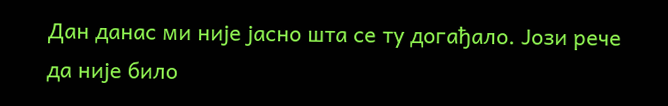Дан данас ми није јасно шта се ту догађало. Јози рече да није било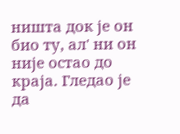ништа док је он био ту, ал' ни он није остао до краја. Гледао је да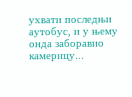ухвати последњи аутобус, и у њему онда заборавио камерицу...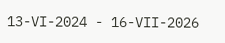13-VI-2024 - 16-VII-2026